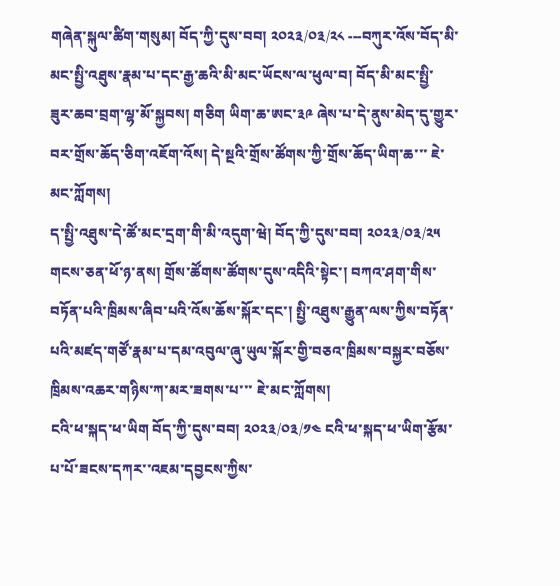གཞེན་སྐུལ་ཚིག་གསུམ། བོད་ཀྱི་དུས་བབ། ༢༠༢༣/༠༣/༢༨ ---བཀུར་འོས་བོད་མི་མང་སྤྱི་འཐུས་རྣམ་པ་དང་རྒྱ་ཆའི་མི་མང་ཡོངས་ལ་ཕུལ་བ། བོད་མི་མང་སྤྱི་ཟུར་ཆབ་བྲག་ལྷ་མོ་སྐྱབས། གཅིག ཡིག་ཆ་ཨང་༣༩ ཞེས་པ་དེ་ནུས་མེད་དུ་གྱུར་བར་གྲོས་ཆོད་ཅིག་འཇོག་འོས། དེ་སྔའི་གྲོས་ཚོགས་ཀྱི་གྲོས་ཆོད་ཡིག་ཆ་་་ ཇེ་མང་ཀློགས།
ད་སྤྱི་འཐུས་དེ་ཚོ་མང་དྲག་གི་མི་འདུག་ཝེ། བོད་ཀྱི་དུས་བབ། ༢༠༢༣/༠༣/༢༥ གངས་ཅན་ཕོ་ཉ་ནས། གྲོས་ཚོགས་ཚོགས་དུས་འདིའི་སྟེང་། བཀའ་ཤག་གིས་བཏོན་པའི་ཁྲིམས་ཞིབ་པའི་འོས་ཆོས་སྐོར་དང་། སྤྱི་འཐུས་རྒྱུན་ལས་ཀྱིས་བཏོན་པའི་མཛད་གཙོ་རྣམ་པ་དམ་འབུལ་ཞུ་ཡུལ་སྐོར་གྱི་བཅའ་ཁྲིམས་བསྐྱར་བཅོས་ཁྲིམས་འཆར་གཉིས་ཀ་མར་ཟགས་པ་་་ ཇེ་མང་ཀློགས།
ངའི་ཕ་སྐད་ཕ་ཡིག བོད་ཀྱི་དུས་བབ། ༢༠༢༣/༠༣/༡༤ ངའི་ཕ་སྐད་ཕ་ཡིག་རྩོམ་པ་པོ་ཟངས་དཀར་་འཇམ་དབྱངས་ཀྱིས་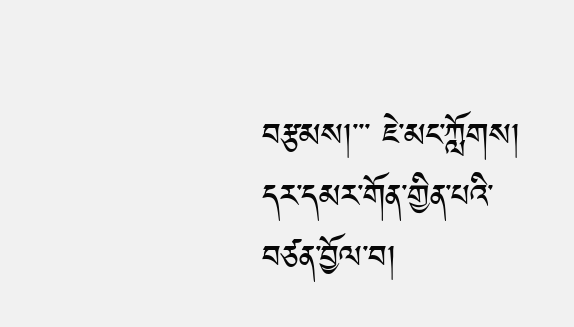བརྩམས།་་་ ཇེ་མང་ཀློགས།
དར་དམར་གོན་གྱིན་པའི་བཙན་བྱོལ་བ།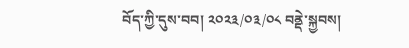བོད་ཀྱི་དུས་བབ། ༢༠༢༣/༠༣/༠༨ བནྡེ་སྐྱབས།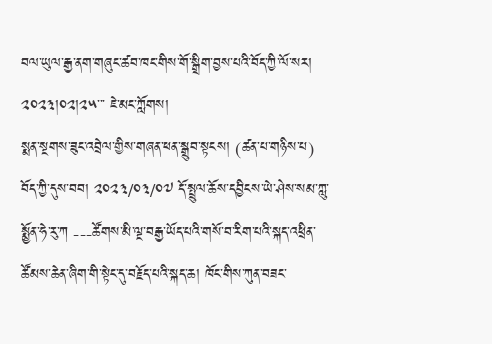བལ་ཡུལ་རྒྱ་ནག་གཞུང་ཚབ་ཁང་གིས་གོ་སྒྲིག་བྱས་པའི་བོད་ཀྱི་ལོ་སར། ༢༠༢༣།༠༢།༢༥་་་ ཇེ་མང་ཀློགས།
སྨན་སྔགས་ཟུང་འབྲེལ་གྱིས་གཞན་ཕན་སྒྲུབ་སྟངས། (ཚན་པ་གཉིས་པ) བོད་ཀྱི་དུས་བབ། ༢༠༢༣/༠༣/༠༧ དོ་སྤྲུལ་ཆོས་དབྱིངས་ཡེ་ཤེས་སམ་ཀླུ་སྨྱོན་ཧེ་རུ་ཀ ---ཚོགས་མི་ལྔ་བརྒྱ་ཡོད་པའི་གསོ་བ་རིག་པའི་སྐད་འཕྲིན་ཚོམས་ཆེན་ཞིག་གི་སྟེང་དུ་བརྗོད་པའི་སྐད་ཆ། ཁོང་གིས་ཀུན་བཟང་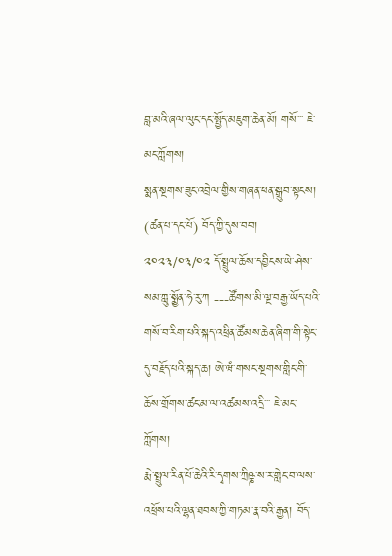བླ་མའི་ཞལ་ལུང་དང་སྤྱོད་མཇུག་ཆེན་མོ། གསོ་་་ ཇེ་མང་ཀློགས།
སྨན་སྔགས་ཟུང་འབྲེལ་གྱིས་གཞན་ཕན་སྒྲུབ་སྟངས། (ཚན་པ་དང་པོ) བོད་ཀྱི་དུས་བབ། ༢༠༢༣/༠༣/༠༢ དོ་སྤྲུལ་ཆོས་དབྱིངས་ཡེ་ཤེས་སམ་ཀླུ་སྨྱོན་ཧེ་རུ་ཀ ---ཚོགས་མི་ལྔ་བརྒྱ་ཡོད་པའི་གསོ་བ་རིག་པའི་སྐད་འཕྲིན་ཚོམས་ཆེན་ཞིག་གི་སྟེང་དུ་བརྗོད་པའི་སྐད་ཆ། ཨེ་ཝཾ་གསང་སྔགས་གླིང་གི་ཆོས་གྲོགས་ཚང་མ་ལ་འཚམས་འདྲི་་་ ཇེ་མང་ཀློགས།
རྨེ་སྤྲུལ་རིན་པོ་ཆེའི་རི་དྭགས་ཀྲིཥྞ་ས་ར་གླེང་བ་ལས་འཕྲོས་པའི་ལྷན་ཐབས་ཀྱི་གཏམ་རྣ་བའི་རྒྱན། བོད་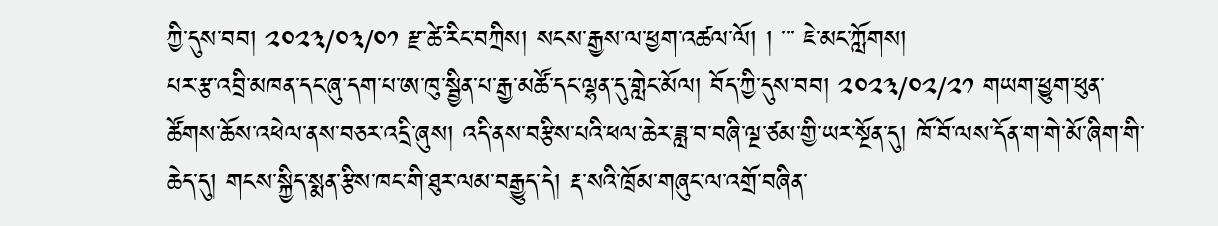ཀྱི་དུས་བབ། ༢༠༢༣/༠༣/༠༡ རྫ་ཚེ་རིང་བཀྲིས། སངས་རྒྱས་ལ་ཕྱག་འཚལ་ལོ། ། ་་་ ཇེ་མང་ཀློགས།
པར་རྩ་འབྲི་མཁན་དང་ཞུ་དག་པ་ཨ་ཁུ་སྦྱིན་པ་རྒྱ་མཚོ་དང་ལྷན་དུ་གླེང་མོལ། བོད་ཀྱི་དུས་བབ། ༢༠༢༣/༠༢/༢༡ གཡག་ཕྱུག་ཕུན་ཚོགས་ཆོས་འཕེལ་ནས་བཅར་འདྲི་ཞུས། འདི་ནས་བརྩིས་པའི་ཕལ་ཆེར་ཟླ་བ་བཞི་ལྔ་ཙམ་གྱི་ཡར་སྔོན་དུ། ཁོ་བོ་ལས་དོན་ག་གེ་མོ་ཞིག་གི་ཆེད་དུ། གངས་སྐྱིད་སྨན་རྩིས་ཁང་གི་ཐུར་ལམ་བརྒྱུད་དེ། རྡ་སའི་ཁྲོམ་གཞུང་ལ་འགྲོ་བཞིན་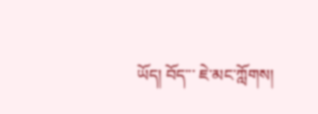ཡོད། བོད་་་ ཇེ་མང་ཀློགས།